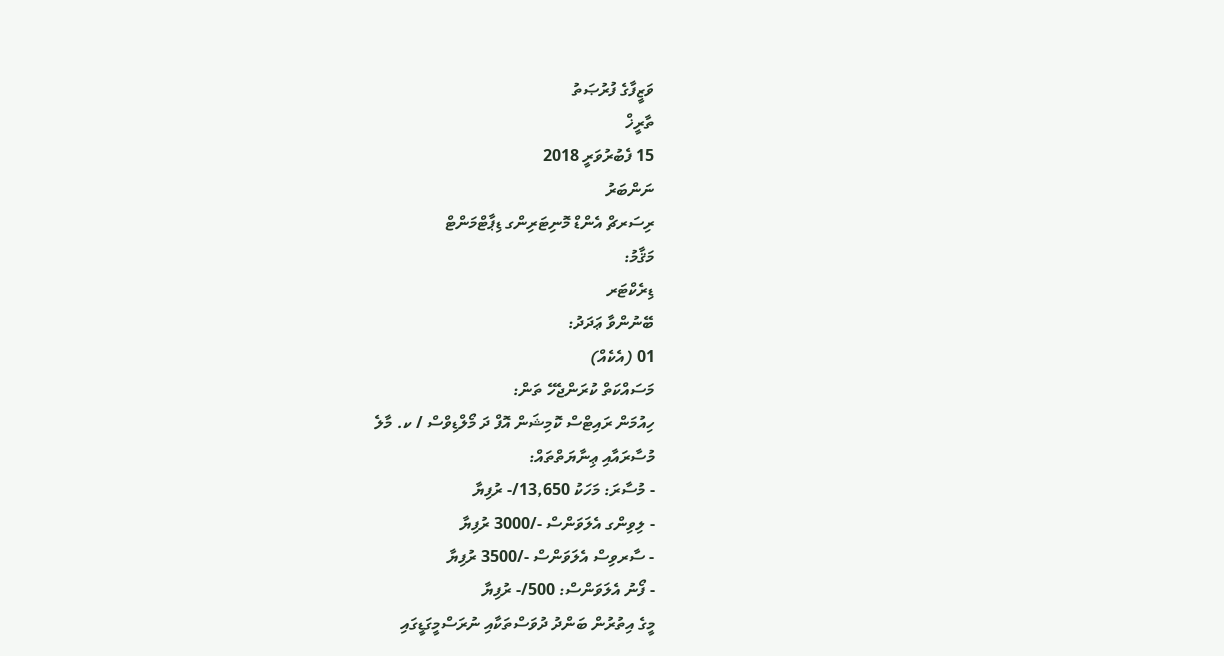ވަޒީފާގެ ފުރުޞަތު
ތާރީޚް
15 ފެބުރުވަރީ 2018
ނަންބަރު
ރިސަރޗް އެންޑް މޮނިޓަރިންގ ޑިޕާޓްމަންޓް
މަޤާމު:
ޑިރެކްޓަރ
ބޭނުންވާ ޢަދަދު:
01 (އެކެއް)
މަސައްކަތް ކުރަންޖެހޭ ތަން:
ހިއުމަން ރައިޓްސް ކޮމިޝަން އޮފް ދަ މޯލްޑިވްސް / ކ. މާލެ
މުސާރައާއި ޢިނާޔަތްތައް:
- މުސާރަ: މަހަކު 13,650/- ރުފިޔާ
- ލިވިންގ އެލަވަންސް -/3000 ރުފިޔާ
- ސާރވިސް އެލަވަންސް -/3500 ރުފިޔާ
- ފޯނު އެލަވަންސް: 500/- ރުފިޔާ
މީގެ އިތުރުން ބަންދު ދުވަސްތަކާއި ނުރަސްމީގަޑީގައި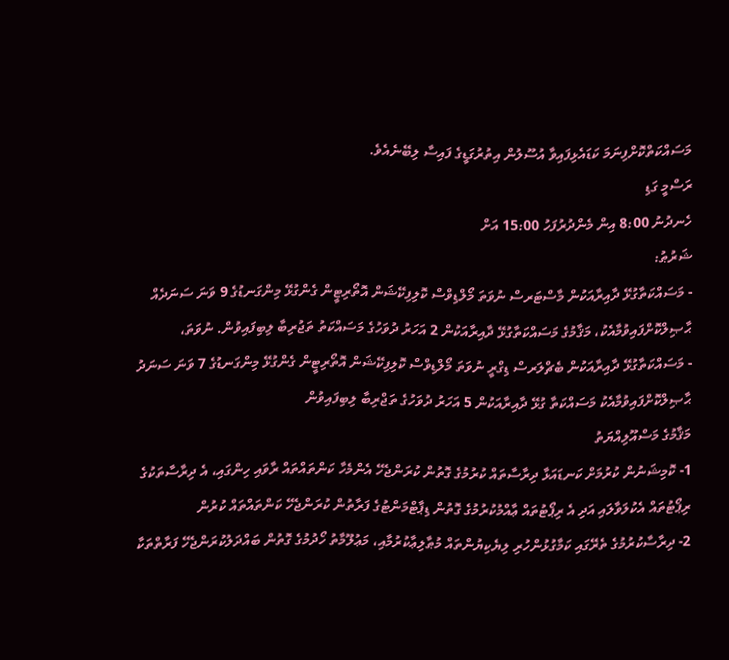މަސައްކަތްކޮށްފިނަމަ ކަޑައެޅިފައިވާ އުސޫލުން އިތުރުގަޑީގެ ފައިސާ ލިބޭނެއެވެ.
ރަސްމީ ގަޑި
ހެނދުނު 8:00 އިން މެންދުރުފަހު 15:00 އަށް
ޝަރުޠު:
- މަސައްކަތާގުޅޭ ދާއިރާއަކުން މާސްޓަރސް ނުވަތަ މޯލްޑިވްސް ކޮލިފިކޭޝަން އޮތޯރިޓީން ގެންގުޅޭ މިންގަނޑުގެ 9 ވަނަ ސަނަދެއް ޙާޞިލްކޮށްފައިވުމާއެކު، މަޤާމުގެ މަސައްކަތާގުޅޭ ދާއިރާއަކުން 2 އަހަރު ދުވަހުގެ މަސައްކަތު ތަޖުރިބާ ލިބިފައިވުން. ނުވަތަ،
- މަސައްކަތާގުޅޭ ދާއިރާއަކުން ބެޗްލަރސް ޑިގްރީ ނުވަތަ މޯލްޑިވްސް ކޮލިފިކޭޝަން އޮތޯރިޓީން ގެންގުޅޭ މިންގަނޑުގެ 7 ވަނަ ސަނަދު ޙާޞިލްކޮށްފައިވުމާއެކު މަސައްކަތާ ގުޅޭ ދާއިރާއަކުން 5 އަހަރު ދުވަހުގެ ތަޖްރިބާ ލިބިފައިވުން
މަޤާމުގެ މަސްއޫލިއްޔަތު
1- ކޮމިޝަނުން ކުރުމަށް ކަނޑައަޅާ ދިރާސާތައް ކުރުމުގެ ގޮތުން ކުރަންޖެހޭ އެންމެހާ ކަންތައްތައް ރާވައި ހިންގައި، އެ ދިރާސާތަކުގެ ރިޕޯޓުތައް އެކުލަވާލައި އަދި އެ ރިޕޯޓުތައް ޢާއްމުކުރުމުގެ ގޮތުން ޑިޕާޓްމަންޓުގެ ފަރާތުން ކުރަންޖެހޭ ކަންތައްތައް ކުރުން
2- ދިރާސާކުރުމުގެ ތެރޭގައި ކަމާގުޅުންހުރި ލިޔެކިޔުންތައް މުޠާލިޢާކުރުމާއި، މަޢުލޫމާތު ހޯދުމުގެ ގޮތުން ބައްދަލުކުރަންޖެހޭ ފަރާތްތަކާ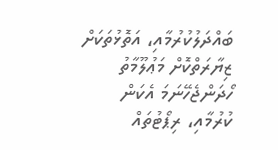ބައްދަލުކުރުމާއި، އަތޮޅުތަކަށް ޒިޔާރަތްކޮށް މަޢުލޫމާތު ހޯދަންޖެހޭނަމަ އެކަން ކުރުމާއި، ރިޕޯޓުތައް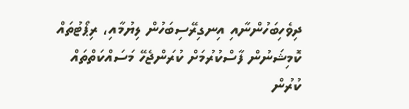ދިވެހިބަހުންނާއި އިނގިރޭސިބަހުން ލިޔުމާއި، ރިޕޯޓުތައް ކޮމިޝަނުން ފާސްކުރުމަށް ކުރަންޖެހޭ މަސައްކަތްތައް ކުރުން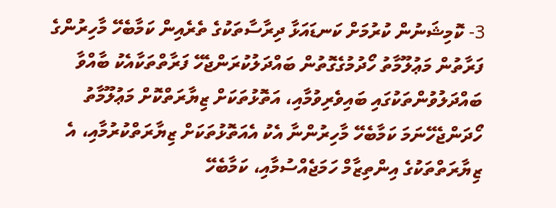3- ކޮމިޝަނުން ކުރުމަށް ކަނޑައަޅާ ދިރާސާތަކުގެ ތެރެއިން ކަމާބެހޭ މާހިރުންގެ ފަރާތުން މަޢުލޫމާތު ހޯދުމުގެގޮތުން ބައްދަލުކުރަންޖެހޭ ފަރާތްތަކާއެކު ބާއްވާ ބައްދަލުވުންތަކުގައި ބައިވެރިވުމާއި، އަތޮޅުތަކަށް ޒިޔާރަތްކޮށް މަޢުލޫމާތު ހޯދަންޖެހޭނަމަ ކަމާބެހޭ މާހިރުންނާ އެކު އެއަތޮޅުތަކަށް ޒިޔާރަތްކުރުމާއި، އެ ޒިޔާރަތްތަކުގެ އިންތިޒާމް ހަމަޖެއްސުމާއި، ކަމާބެހޭ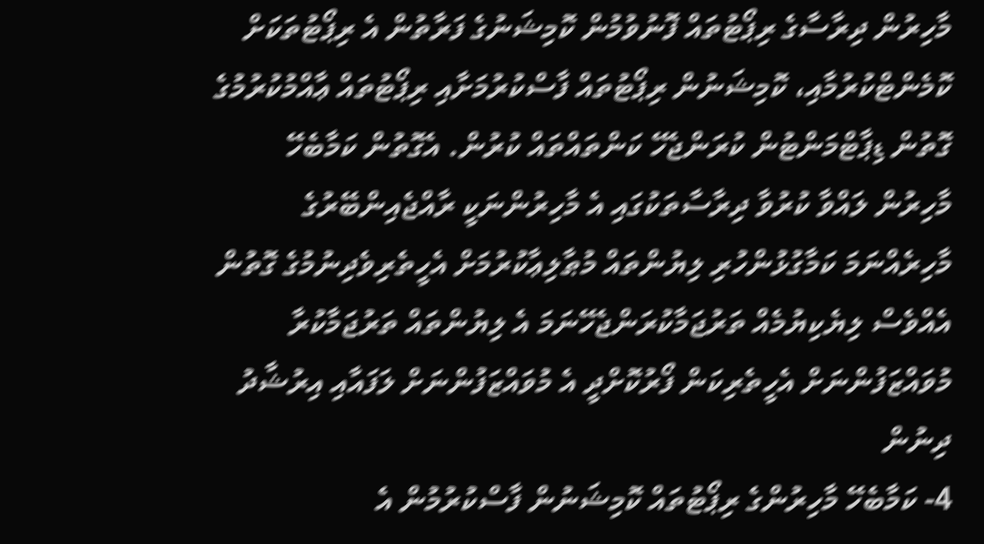މާހިރުން ދިރާސާގެ ރިޕޯޓުތައް ފޮނުވުމުން ކޮމިޝަނުގެ ފަރާތުން އެ ރިޕޯޓުތަކަށް ކޮމެންޓްކުރުމާއި، ކޮމިޝަނުން ރިޕޯޓުތައް ފާސްކުރުމަށާއި ރިޕޯޓުތައް ޢާއްމުކުރުމުގެ ގޮތުން ޑިޕާޓްމަންޓުން ކުރަންޖެހޭ ކަންތައްތައް ކުރުން. އެގޮތުން ކަމާބެހޭ މާހިރުން ލައްވާ ކުރުވާ ދިރާސާތަކުގައި އެ މާހިރުންނަކީ ރާއްޖެއިންބޭރުގެ މާހިރެއްނަމަ ކަމާގުޅުންހުރި ލިޔުންތައް މުޠާލިޢާކުރުމަށް އެހީތެރިވެދިނުމުގެ ގޮތުން އެއްވެސް ލިޔެކިޔުމެއް ތަރުޖަމާކުރަންޖެހޭނަމަ އެ ލިޔުންތައް ތަރުޖަމާކުރާ މުވައްޒަފުންނަށް އެހީތެރިކަން ފޯރުކޮށްދީ އެ މުވައްޒަފުންނަށް ލަފައާއި އިރުޝާދު ދިނުން
4- ކަމާބެހޭ މާހިރުންގެ ރިޕޯޓުތައް ކޮމިޝަނުން ފާސްކުރުމުން އެ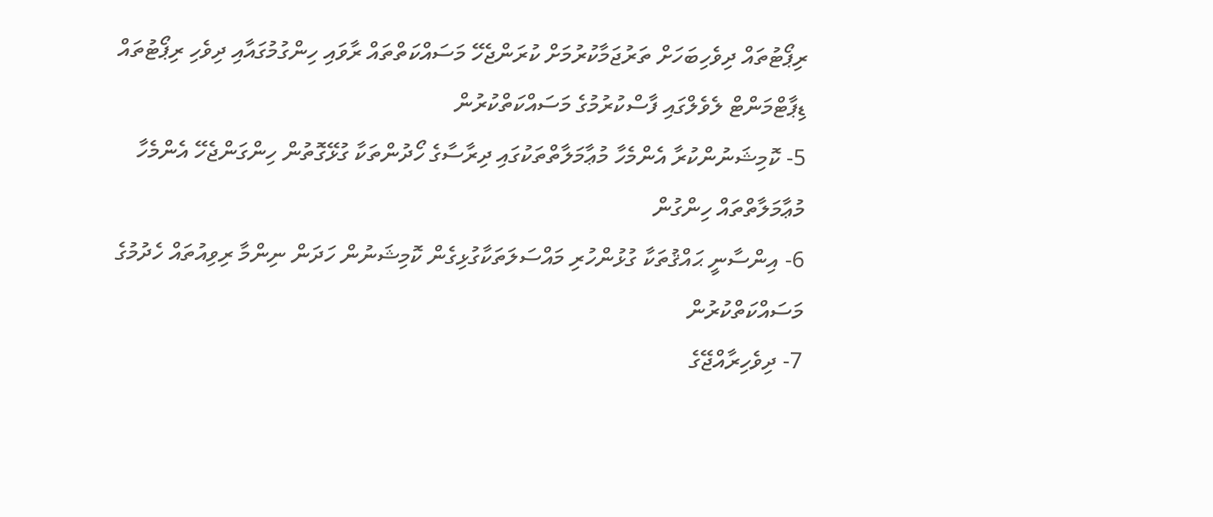ރިޕޯޓުތައް ދިވެހިބަހަށް ތަރުޖަމާކުރުމަށް ކުރަންޖެހޭ މަސައްކަތްތައް ރާވައި ހިންގުމުގައާއި ދިވެހި ރިޕޯޓުތައް ޑިޕާޓްމަންޓް ލެވެލްގައި ފާސްކުރުމުގެ މަސައްކަތްކުރުން
5- ކޮމިޝަނުންކުރާ އެންމެހާ މުޢާމަލާތްތަކުގައި ދިރާސާގެ ހޯދުންތަކާ ގުޅޭގޮތުން ހިންގަންޖެހޭ އެންމެހާ މުޢާމަލާތްތައް ހިންގުން
6- އިންސާނީ ޙައްޤުތަކާ ގުޅުންހުރި މައްސަލަތަކާގުޅިގެން ކޮމިޝަނުން ހަދަން ނިންމާ ރިވިއުތައް ހެދުމުގެ މަސައްކަތްކުރުން
7- ދިވެހިރާއްޖޭގެ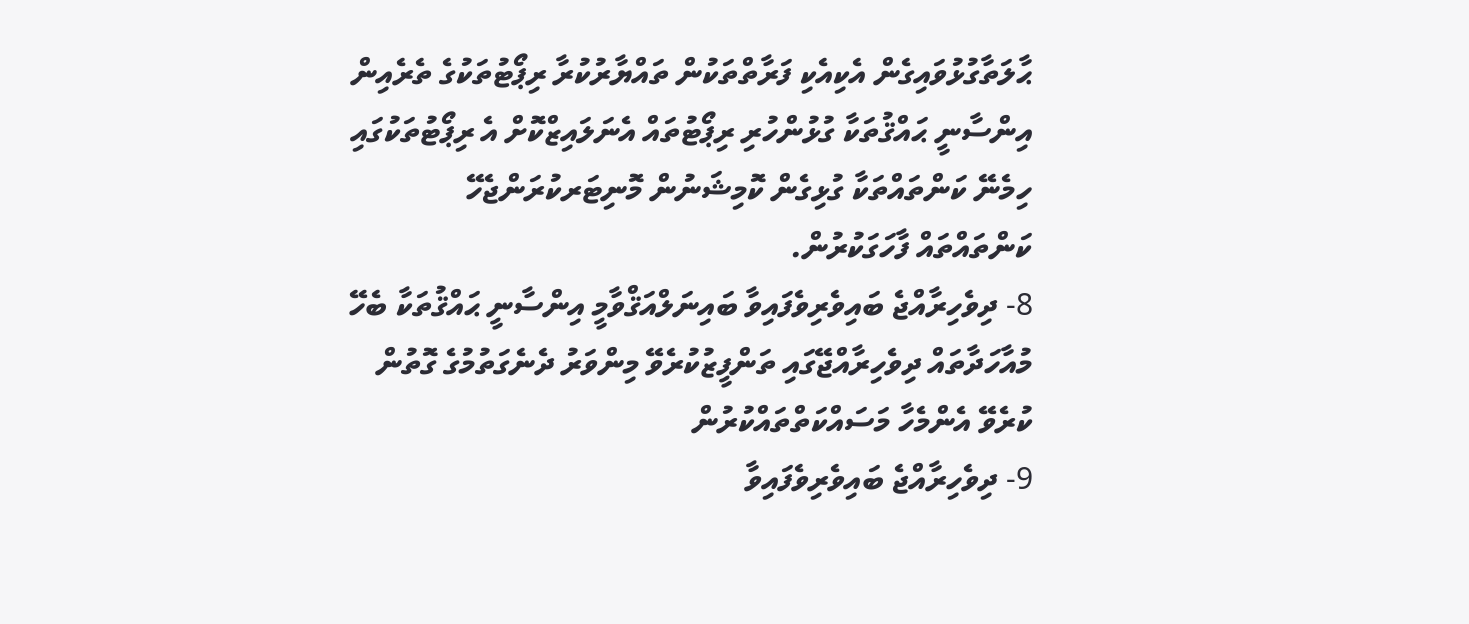ޙާލަތާގުޅުވައިގެން އެކިއެކި ފަރާތްތަކުން ތައްޔާރުކުރާ ރިޕޯޓުތަކުގެ ތެރެއިން އިންސާނީ ޙައްޤުތަކާ ގުޅުންހުރި ރިޕޯޓުތައް އެނަލައިޒްކޮށް އެ ރިޕޯޓުތަކުގައި ހިމެނޭ ކަންތައްތަކާ ގުޅިގެން ކޮމިޝަނުން މޮނިޓަރކުރަންޖެހޭ ކަންތައްތައް ފާހަގަކުރުން.
8- ދިވެހިރާއްޖެ ބައިވެރިވެފައިވާ ބައިނަލްއަޤްވާމީ އިންސާނީ ޙައްޤުތަކާ ބެހޭ މުއާހަދާތައް ދިވެހިރާއްޖޭގައި ތަންފީޒުކުރެވޭ މިންވަރު ދެނެގަތުމުގެ ގޮތުން ކުރެވޭ އެންމެހާ މަސައްކަތްތައްކުރުން
9- ދިވެހިރާއްޖެ ބައިވެރިވެފައިވާ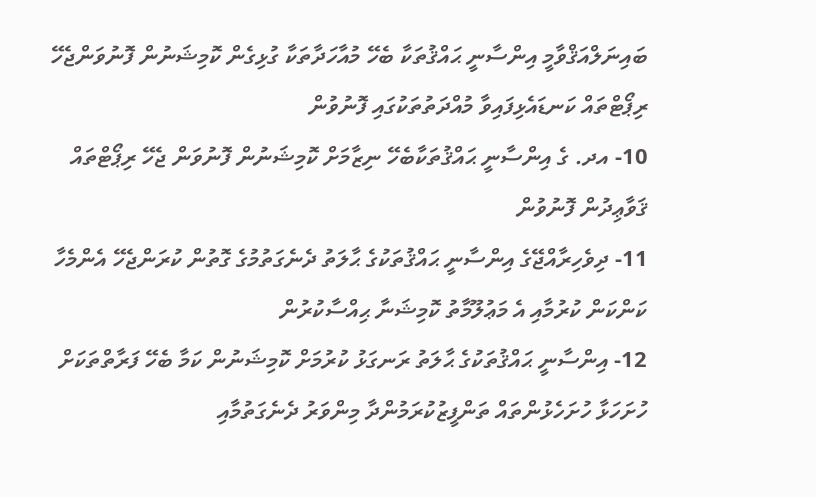ބައިނަލްއަޤްވާމީ އިންސާނީ ޙައްޤުތަކާ ބެހޭ މުއާހަދާތަކާ ގުޅިގެން ކޮމިޝަނުން ފޮނުވަންޖެހޭ ރިޕޯޓްތައް ކަނޑައެޅިފައިވާ މުއްދަތުތަކުގައި ފޮނުވުން
10- އދ. ގެ އިންސާނީ ޙައްޤުތަކާބެހޭ ނިޒާމަށް ކޮމިޝަނުން ފޮނުވަން ޖެހޭ ރިޕޯޓްތައް ޤަވާޢިދުން ފޮނުވުން
11- ދިވެހިރާއްޖޭގެ އިންސާނީ ޙައްޤުތަކުގެ ޙާލަތު ދެނެގަތުމުގެ ގޮތުން ކުރަންޖެހޭ އެންމެހާ ކަންކަން ކުރުމާއި އެ މަޢުލޫމާތު ކޮމިޝަނާ ޙިއްސާކުރުން
12- އިންސާނީ ޙައްޤުތަކުގެ ޙާލަތު ރަނގަޅު ކުރުމަށް ކޮމިޝަނުން ކަމާ ބެހޭ ފަރާތްތަކަށް ހުށަހަޅާ ހުށަހެޅުންތައް ތަންފީޒުކުރަމުންދާ މިންވަރު ދެނެގަތުމާއި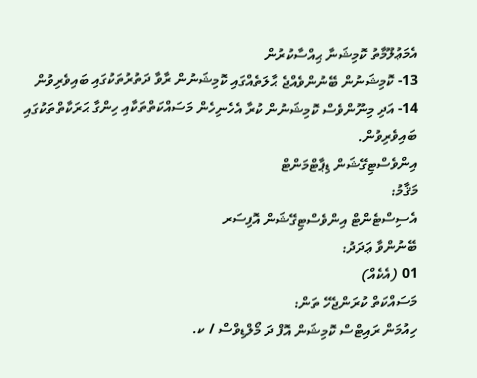އެމަޢުލޫމާތު ކޮމިޝަނާ ޙިއްސާކުރުން
13- ކޮމިޝަނުން ބޭނުންވެއްޖެ ޙާލަތެއްގައި ކޮމިޝަނުން ރާވާ ދަތުރުތަކުގައި ބައިވެރިވުން
14- އަދި މިނޫންވެސް ކޮމިޝަނުން ކުރާ އެހެނިހެން މަސައްކަތްތަކާއި ހިންގާ ޙަރަކާތްތަކުގައި ބައިވެރިވުން.
އިންވެސްޓިގޭޝަން ޑިޕާޓްމަންޓް
މަޤާމު:
އެސިސްޓެންޓް އިންވެސްޓިގޭޝަން އޮފިސަރ
ބޭނުންވާ ޢަދަދު:
01 (އެކެއް)
މަސައްކަތް ކުރަންޖެހޭ ތަން:
ހިއުމަން ރައިޓްސް ކޮމިޝަން އޮފް ދަ މޯލްޑިވްސް / ކ.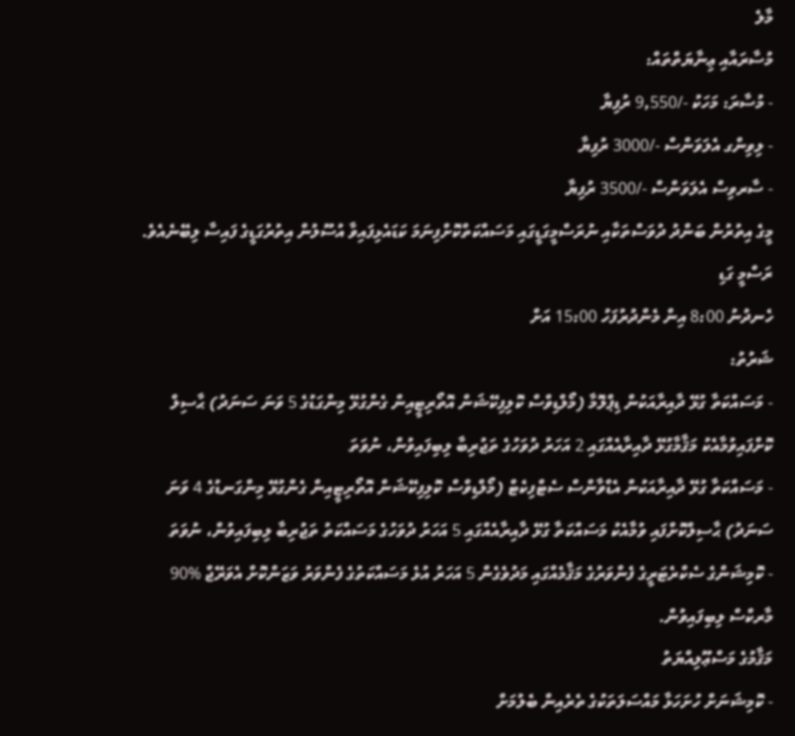މާލެ
މުސާރައާއި ޢިނާޔަތްތައް:
- މުސާރަ: މަހަކު -/9,550 ރުފިޔާ
- ލިވިންގ އެލަވަންސް -/3000 ރުފިޔާ
- ސާރވިސް އެލަވަންސް -/3500 ރުފިޔާ
މީގެ އިތުރުން ބަންދު ދުވަސްތަކާއި ނުރަސްމީގަޑީގައި މަސައްކަތްކޮށްފިނަމަ ކަޑައެޅިފައިވާ އުސޫލުން އިތުރުގަޑީގެ ފައިސާ ލިބޭނެއެވެ.
ރަސްމީ ގަޑި
ހެނދުނު 8:00 އިން މެންދުރުފަހު 15:00 އަށް
ޝަރުތު:
- މަސައްކަތާ ގުޅޭ ދާއިރާއަކުން ޑިޕްލޮމާ (މޯލްޑިވްސް ކޮލިފިކޭޝަން އޮތޯރިޓީއިން ގެންގުޅޭ މިންގަޑުގެ 5 ވަނަ ސަނަދު) ޙާސިލް ކޮށްފައިވުމާއެކު މަޤާމާގުޅޭ ދާއިރާއެއްގައި 2 އަހަރު ދުވަހުގެ ތަޖުރިބާ ލިބިފައިވުން، ނުވަތަ
- މަސައްކަތާ ގުޅޭ ދާއިރާއަކުން އެޑްވާންސް ސެޓްފިކެޓް (މޯލްޑިވްސް ކޮލިފިކޭޝަން އޮތޯރިޓީއިން ގެންގުޅޭ މިންގަނޑުގެ 4 ވަނަ ސަނަދު) ޙާސިލްކޮށްފައި ވުމާއެކު މަސައްކަތާ ގުޅޭ ދާއިރާއެއްގައި 5 އަހަރު ދުވަހުގެ މަސައްކަތު ތަޖުރިބާ ލިބިފައިވުން، ނުވަތަ
- ކޮމިޝަންގެ ސެކްރެޓަރީގެ ފެންވަރުގެ މަޤާމެއްގައި މަދުވެގެން 5 އަހަރު އުޅެ މަސައްކަތުގެ ފެންވަރު ވަޒަންކޮށް އެވަރޭޖް %90 މާރކްސް ލިބިފައިވުން.
މަޤާމުގެ މަސްޢޫލިއްޔަތު
- ކޮމިޝަނަށް ހުށަހަޅާ މައްސަލަތަކުގެ ތެރެއިން ބެލުމަށް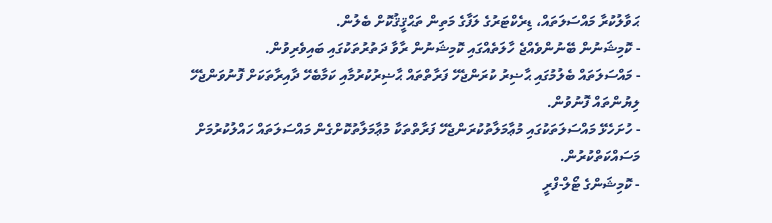ޙަވާލުކުރާ މައްސަލަތައް، ޑިރެކްޓަރުގެ ލަފާގެ މަތިން ތަޙްޤީޤުކޮށް ބެލުން.
- ކޮމިޝަނުން ބޭނުންވެއްޖެ ހާލަތެއްގައި ކޮމިޝަނުން ރާވާ ދަތުރުތަކުގައި ބައިވެރިވުން.
- މައްސަލަތައް ބެލުމުގައި ޙާޟިރު ކުރަންޖެހޭ ފަރާތްތައް ޙާޟިރުކުރުމާއި ކަމާބެހޭ ދާއިރާތަކަށް ފޮނުވަންޖެހޭ ލިޔުންތައް ފޮނުވުން.
- ހުށަހެޅޭ މައްސަލަތަކުގައި މުޢާމަލާތުކުރަންޖެހޭ ފަރާތްތަކާ މުޢާމަލާތުކޮށްގެން މައްސަލަތައް ހައްލުކުރުމަށް މަސައްކަތްކުރުން.
- ކޮމިޝަންގެ ޓޯލް-ފްރީ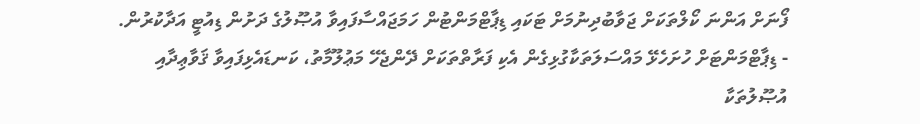ފޯނަށް އަންނަ ކޯލްތަކަށް ޖަވާބުދިނުމަށް ޓަކައި ޑިޕާޓްމަންޓުން ހަމަޖައްސާފައިވާ އުޞޫލުގެ ދަށުން ޑިއުޓީ އަދާކުރުން.
- ޑިޕާޓްމަންޓަށް ހުށަހެޅޭ މައްސަލަތަކާގުޅިގެން އެކި ފަރާތްތަކަށް ދޭންޖެހޭ މަޢުލޫމާތު، ކަނޑައެޅިފައިވާ ޤަވާޢިދާއި އުޞޫލުތަކާ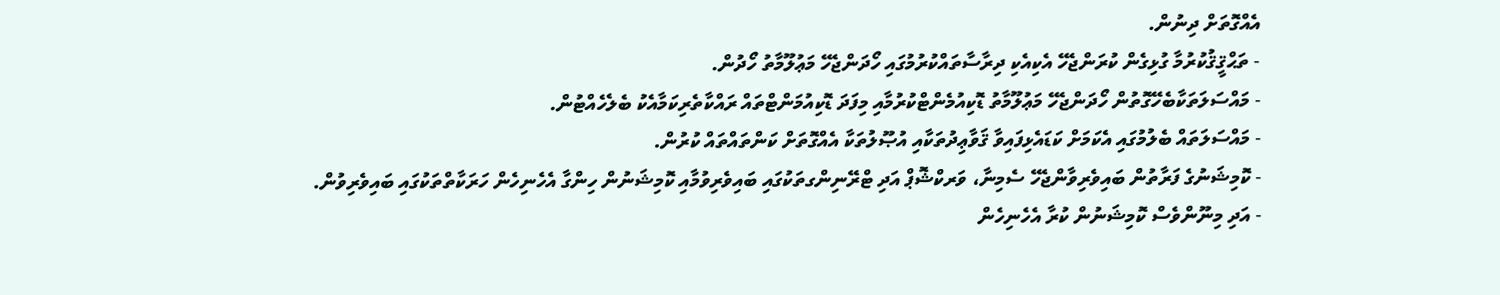އެއްގޮތަށް ދިނުން.
- ތަޙްޤީޤުކުރުމާ ގުޅިގެން ކުރަންޖެހޭ އެކިއެކި ދިރާސާތައްކުރުމުގައި ހޯދަންޖެހޭ މަޢުލޫމާތު ހޯދުން.
- މައްސަލަތަކާބެހޭގޮތުން ހޯދަންޖެހޭ މަޢުލޫމާތު ޑޮކިއުމެންޓްކުރުމާއި މިފަދަ ޑޮކިއުމަންޓްތައް ރައްކާތެރިކަމާއެކު ބެލެހެއްޓުން.
- މައްސަލަތައް ބެލުމުގައި އެކަމަށް ކަޑައެޅިފައިވާ ޤަވާޢިދުތަކާއި އުޞޫލުތަކާ އެއްގޮތަށް ކަންތައްތައް ކުރުން.
- ކޮމިޝަނުގެ ފަރާތުން ބައިވެރިވާންޖެހޭ ސެމިނާ، ވަރކްޝޮޕް އަދި ޓްރޭނިންގތަކުގައި ބައިވެރިވުމާއި ކޮމިޝަނުން ހިންގާ އެހެނިހެން ހަރަކާތްތަކުގައި ބައިވެރިވުން.
- އަދި މިނޫންވެސް ކޮމިޝަނުން ކުރާ އެހެނިހެން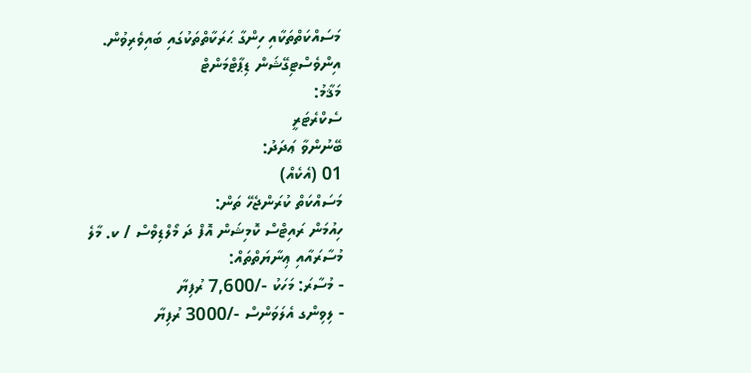މަސައްކަތްތަކާއި ހިންގާ ޙަރަކާތްތަކުގައި ބައިވެރިވުން.
އިންވެސްޓިގޭޝަން ޑިޕާޓްމަންޓް
މަޤާމު:
ސެކްރެޓަރީ
ބޭނުންވާ ޢަދަދު:
01 (އެކެއް)
މަސައްކަތް ކުރަންޖެހޭ ތަން:
ހިއުމަން ރައިޓްސް ކޮމިޝަން އޮފް ދަ މޯލްޑިވްސް / ކ. މާލެ
މުސާރައާއި ޢިނާޔަތްތައް:
- މުސާރަ: މަހަކު -/7,600 ރުފިޔާ
- ލިވިންގ އެލަވަންސް -/3000 ރުފިޔާ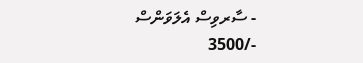- ސާރވިސް އެލަވަންސް -/3500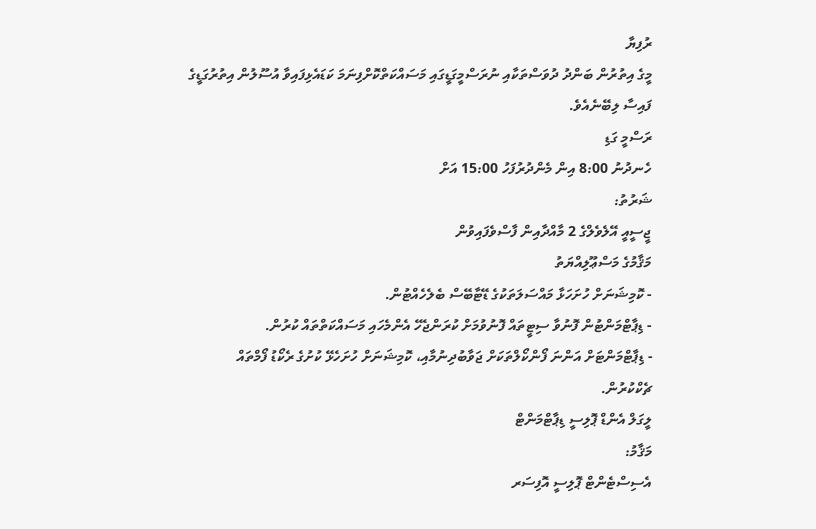ރުފިޔާ
މީގެ އިތުރުން ބަންދު ދުވަސްތަކާއި ނުރަސްމީގަޑީގައި މަސައްކަތްކޮށްފިނަމަ ކަޑައެޅިފައިވާ އުސޫލުން އިތުރުގަޑީގެ ފައިސާ ލިބޭނެއެވެ.
ރަސްމީ ގަޑި
ހެނދުނު 8:00 އިން މެންދުރުފަހު 15:00 އަށް
ޝަރުތު:
ޖީސީއީ އޭލެވެލްގެ 2 މާއްދާއިން ފާސްވެފައިވުން
މަޤާމުގެ މަސްޢޫލިއްޔަތު
- ކޮމިޝަނަށް ހުށަހަޅާ މައްސަލަތަކުގެ ޑޭޓާބޭސް ބެލެހެއްޓުން.
- ޑިޕާޓްމަންޓުން ފޮނުވާ ސިޓީތައް ފޮނުވުމަށް ކުރަންޖެހޭ އެންމެހައި މަސައްކަތްތައް ކުރުން.
- ޑިޕާޓްމަންޓަށް އަންނަ ފޯންކޯލްތަކަށް ޖަވާބުދިނުމާއި، ކޮމިޝަނަށް ހުށަހެޅޭ ކުށުގެ ރެކޯޑު ފޯމްތައް ޗެކްކުރުން.
ލީގަލް އެންޑް ޕޮލިސީ ޑިޕާޓްމަންޓް
މަޤާމު:
އެސިސްޓެންޓް ޕޮލިސީ އޮފިސަރ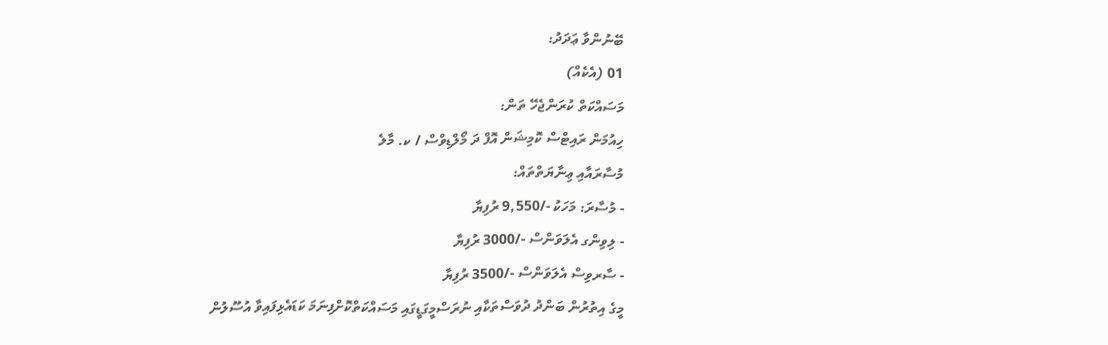ބޭނުންވާ ޢަދަދު:
01 (އެކެއް)
މަސައްކަތް ކުރަންޖެހޭ ތަން:
ހިއުމަން ރައިޓްސް ކޮމިޝަން އޮފް ދަ މޯލްޑިވްސް / ކ. މާލެ
މުސާރައާއި ޢިނާޔަތްތައް:
- މުސާރަ: މަހަކު -/9,550 ރުފިޔާ
- ލިވިންގ އެލަވަންސް -/3000 ރުފިޔާ
- ސާރވިސް އެލަވަންސް -/3500 ރުފިޔާ
މީގެ އިތުރުން ބަންދު ދުވަސްތަކާއި ނުރަސްމީގަޑީގައި މަސައްކަތްކޮށްފިނަމަ ކަޑައެޅިފައިވާ އުސޫލުން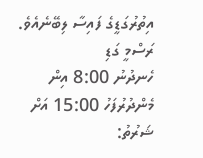އިތުރުގަޑީގެ ފައިސާ ލިބޭނެއެވެ.
ރަސްމީ ގަޑި
ހެނދުނު 8:00 އިން މެންދުރުފަހު 15:00 އަށް
ޝަރުތު: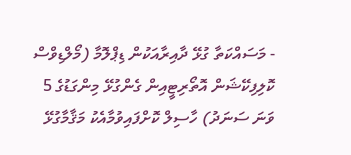- މަސައްކަތާ ގުޅޭ ދާއިރާއަކުން ޑިޕްލޮމާ (މޯލްޑިވްސް ކޮލިފިކޭޝަން އޮތޯރިޓީއިން ގެންގުޅޭ މިންގަޑުގެ 5 ވަނަ ސަނަދު) ހާސިލް ކޮށްފައިވުމާއެކު މަޤާމާގުޅޭ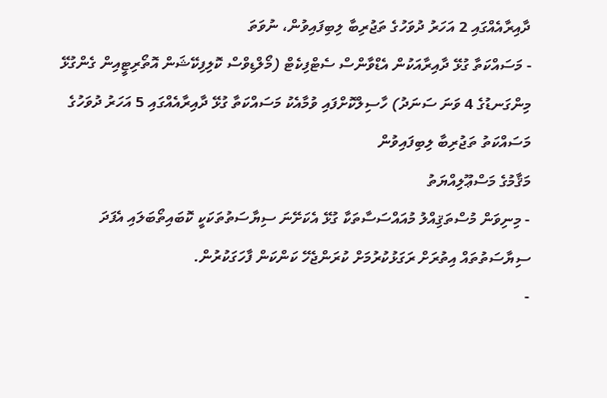ދާއިރާއެއްގައި 2 އަހަރު ދުވަހުގެ ތަޖުރިބާ ލިބިފައިވުން، ނުވަތަ
- މަސައްކަތާ ގުޅޭ ދާއިރާއަކުން އެޑްވާންސް ސެޓްފިކެޓް (މޯލްޑިވްސް ކޮލިފިކޭޝަން އޮތޯރިޓީއިން ގެންގުޅޭ މިންގަނޑުގެ 4 ވަނަ ސަނަދު) ހާސިލްކޮށްފައި ވުމާއެކު މަސައްކަތާ ގުޅޭ ދާއިރާއެއްގައި 5 އަހަރު ދުވަހުގެ މަސައްކަތު ތަޖުރިބާ ލިބިފައިވުން
މަޤާމުގެ މަސްޢޫލިއްޔަތު
- މިނިވަން މުސްތަޤިއްލު މުއައްސަސާތަކާ ގުޅޭ އެކަށޭނަ ސިޔާސަތުތަކަކީ ކޮބައިތޯބަލައި އެފަދަ ސިޔާސަތުތައް އިތުރަށް ރަގަޅުކުރުމަށް ކުރަންޖެހޭ ކަންކަން ފާހަގަކުރުން.
-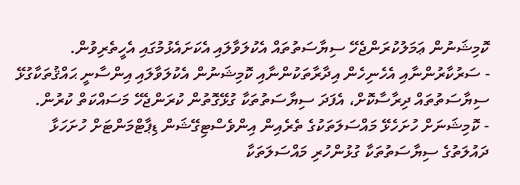ކޮމިޝަނުން ޢަމަލުކުރަންޖެހޭ ސިޔާސަތުތައް އެކުލަވާލައި އެކަށައެޅުމުގައި އެހީތެރިވުން.
- ސަރުކާރުންނާއި އެހެނިހެން އިދާރާތަކުންނާއި ކޮމިޝަނުން އެކުލަވާލައި އިންސާނީ ޙައްޤުތަކާގުޅޭ ސިޔާސަތުތައް ދިރާސާކޮށް، އެފަދަ ސިޔާސަތުތަކާ ގުޅޭގޮތުން ކުރަންޖެހޭ މަސައްކަތް ކުރުން.
- ކޮމިޝަނަށް ހުށަހެޅޭ މައްސަލަތަކުގެ ތެރެއިން އިންވެސްޓިގޭޝަން ޑިޕާޓްމަންޓަށް ހުށަހަޅާ
ދައުލަތުގެ ސިޔާސަތުތަކާ ގުޅުންހުރި މައްސަލަތަކާ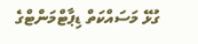ގުޅޭ މަސައްކަތް ޑިޕާޓްމަންޓްގެ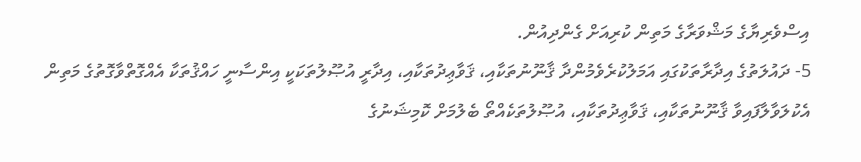އިސްވެރިޔާގެ މަޝްވަރާގެ މަތިން ކުރިއަށް ގެންދިއުން.
5- ދައުލަތުގެ އިދާރާތަކުގައި އަމަލުކުރެވެމުންދާ ޤާނޫނުތަކާއި، ޤަވާޢިދުތަކާއި، އިދާރީ އުޞޫލުތަކަކީ އިންސާނީ ހައްޤުތަކާ އެއްގޮތްވާގޮތުގެ މަތިން އެކުލަވާލާފައިވާ ޤާނޫނުތަކާއި، ޤަވާޢިދުތަކާއި، އުޞޫލުތަކެއްތޯ ބެލުމަށް ކޮމިޝަނުގެ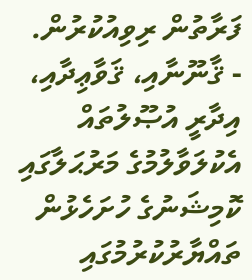ފަރާތުން ރިވިއުކުރުން.
- ޤާނޫނާއި، ޤަވާޢިދާއި، އިދާރީ އުޞޫލުތައް އެކުލަވާލުމުގެ މަރުޙަލާގައި ކޮމިޝަނުގެ ހުށަހެޅުން ތައްޔާރުކުރުމުގައި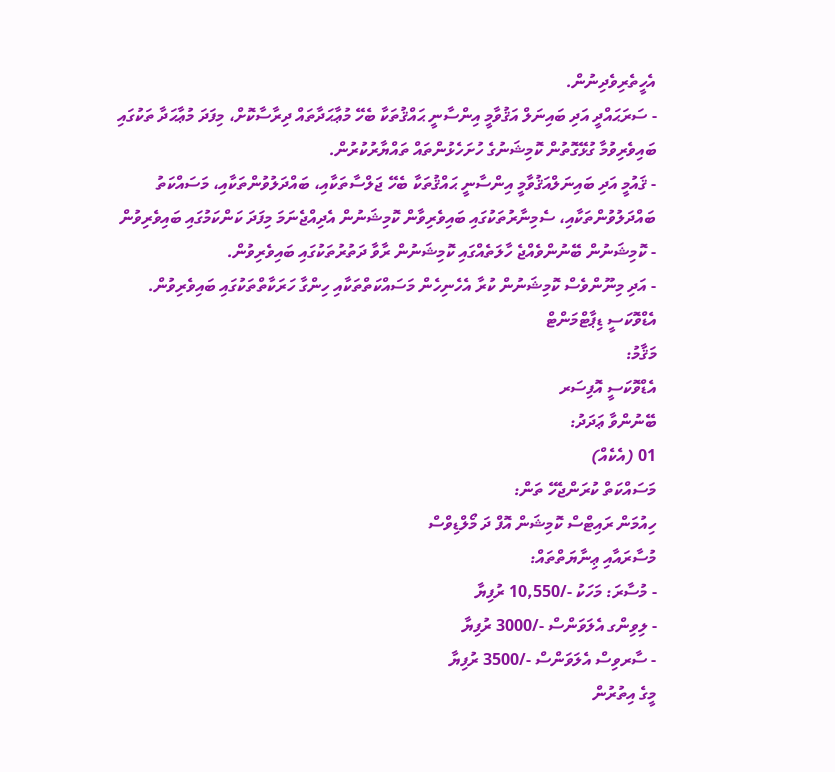އެހީތެރިވެދިނުން.
- ސަރަޙައްދީ އަދި ބައިނަލް އަޤުވާމީ އިންސާނީ ޙައްޤުތަކާ ބެހޭ މުޢާޙަދާތައް ދިރާސާކޮށް، މިފަދަ މުޢާޙަދާ ތަކުގައި ބައިވެރިވުމާ ގުޅޭގޮތުން ކޮމިޝަނުގެ ހުށަހެޅުންތައް ތައްޔާރުކުރުން.
- ޤައުމީ އަދި ބައިނަލްއަޤުވާމީ އިންސާނީ ޙައްޤުތަކާ ބެހޭ ޖަލްސާތަކާއި، ބައްދަލުވުންތަކާއި، މަސައްކަތު ބައްދަލުވުންތަކާއި، ސެމިނާރުތަކުގައި ބައިވެރިވާން ކޮމިޝަނުން އެދިއްޖެނަމަ މިފަދަ ކަންކަމުގައި ބައިވެރިވުން
- ކޮމިޝަނުން ބޭނުންވެއްޖެ ހާލަތެއްގައި ކޮމިޝަނުން ރާވާ ދަތުރުތަކުގައި ބައިވެރިވުން.
- އަދި މިނޫންވެސް ކޮމިޝަނުން ކުރާ އެހެނިހެން މަސައްކަތްތަކާއި ހިންގާ ހަރަކާތްތަކުގައި ބައިވެރިވުން.
އެޑްވޮކަސީ ޑިޕާޓްމަންޓް
މަޤާމު:
އެޑްވޮކަސީ އޮފިސަރ
ބޭނުންވާ ޢަދަދު:
01 (އެކެއް)
މަސައްކަތް ކުރަންޖެހޭ ތަން:
ހިއުމަން ރައިޓްސް ކޮމިޝަން އޮފް ދަ މޯލްޑިވްސް
މުސާރައާއި ޢިނާޔަތްތައް:
- މުސާރަ: މަހަކު -/10,550 ރުފިޔާ
- ލިވިންގ އެލަވަންސް -/3000 ރުފިޔާ
- ސާރވިސް އެލަވަންސް -/3500 ރުފިޔާ
މީގެ އިތުރުން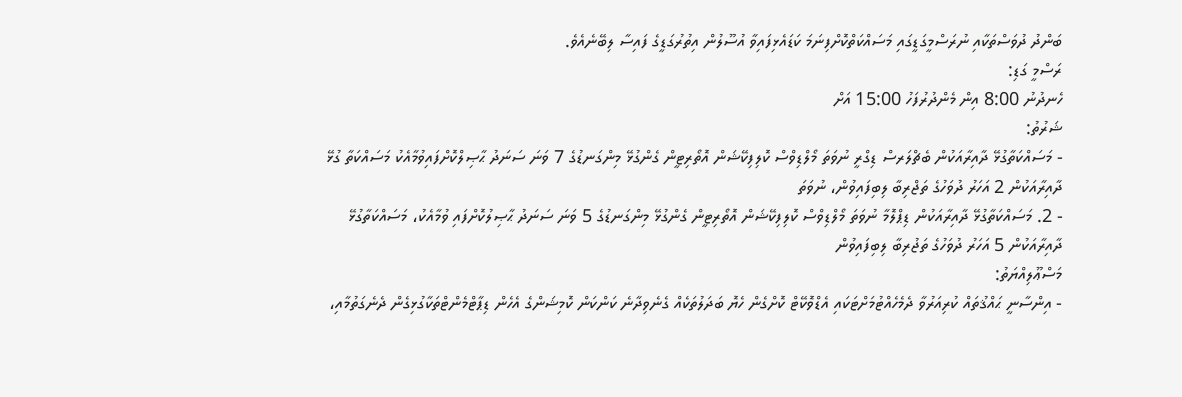ބަންދު ދުވަސްތަކާއި ނުރަސްމީގަޑީގައި މަސައްކަތްކޮށްފިނަމަ ކަޑައެޅިފައިވާ އުސޫލުން އިތުރުގަޑީގެ ފައިސާ ލިބޭނެއެވެ.
ރަސްމީ ގަޑި:
ހެނދުނު 8:00 އިން މެންދުރުފަހު 15:00 އަށް
ޝަރުތު:
- މަސައްކަތާގުޅޭ ދާއިރާއަކުން ބެޗްލަރސް ޑިގްރީ ނުވަތަ މޯލްޑިވްސް ކޮލިފިކޭޝަން އޮތޯރިޓީން ގެންގުޅޭ މިންގަނޑުގެ 7 ވަނަ ސަނަދު ޙާޞިލްކޮށްފައިވުމާއެކު މަސައްކަތާ ގުޅޭ ދާއިރާއަކުން 2 އަހަރު ދުވަހުގެ ތަޖްރިބާ ލިބިފައިވުން، ނުވަތަ
- 2. މަސައްކަތާގުޅޭ ދާއިރާއަކުން ޑިޕްލޮމާ ނުވަތަ މޯލްޑިވްސް ކޮލިފިކޭޝަން އޮތޯރިޓީން ގެންގުޅޭ މިންގަނޑުގެ 5 ވަނަ ސަނަދު ޙާޞިލުކޮށްފައި ވުމާއެކު، މަސައްކަތާގުޅޭ ދާއިރާއަކުން 5 އަހަރު ދުވަހުގެ ތަޖުރިބާ ލިބިފައިވުން
މަސްޢޫލިއްޔަތު:
- އިންސާނީ ޙައްޤުތައް ކުރިއަރުވާ ދެމެހެއްޓުމަށްޓަކައި އެޑްވޮކޭޓް ކޮށްގެން ހެޔޮ ބަދަލުތަކެއް ގެނެވިދާނެ ކަންކަން ކޮމިޝަންގެ އެހެން ޑިޕާޓްމެންޓްތަކާގުޅިގެން ދެނެގަތުމާއި،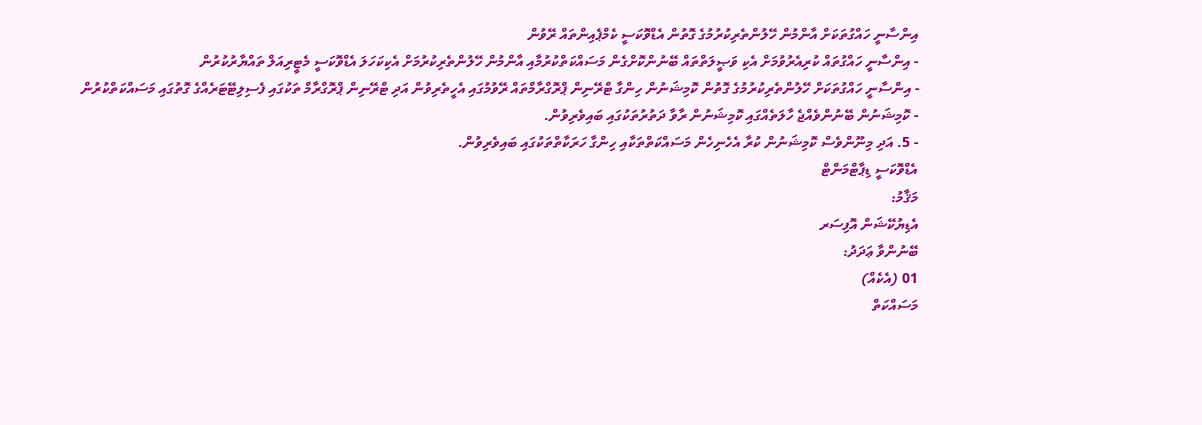އިންސާނީ ހައްގުތަކަށް އާންމުން ހޭލުންތެރިކުރުމުގެ ގޮތުން އެޑްވޮކަސީ ކެމްޕެއިންތައް ރޭވުން
- އިންސާނީ ހައްގުތައް ކުރިއެރުވުމަށް އެކި ވަޞީލަތްތައް ބޭނުންކޮށްގެން މަސައްކަތްކުރުމާއި އާންމުން ހޭލުންތެރިކުރުމަށް އެކިކަހަލަ އެޑްވޮކަސީ މެޓީރިއަލް ތައްޔާރުކުރުން
- އިންސާނީ ހައްގުތަކަށް ހޭލުންތެރިކުރުމުގެ ގޮތުން ކޮމިޝަނުން ހިންގާ ޓްރޭނިން ޕްރޮގްރާމްތައް ރޭވުމުގައި އެހީތެރިވުން އަދި ޓްރޭނިން ޕްރޮގްރާމް ތަކުގައި ފެސިލިޓޭޓަރެއްގެ ގޮތުގައި މަސައްކަތްކުރުން
- ކޮމިޝަނުން ބޭނުންވެއްޖެ ހާލަތެއްގައި ކޮމިޝަނުން ރާވާ ދަތުރުތަކުގައި ބައިވެރިވުން.
- 5. އަދި މިނޫންވެސް ކޮމިޝަނުން ކުރާ އެހެނިހެން މަސައްކަތްތަކާއި ހިންގާ ހަރަކާތްތަކުގައި ބައިވެރިވުން.
އެޑްވޮކަސީ ޑިޕާޓްމަންޓް
މަޤާމު:
އެޑިޔުކޭޝަން އޮފިސަރ
ބޭނުންވާ ޢަދަދު:
01 (އެކެއް)
މަސައްކަތް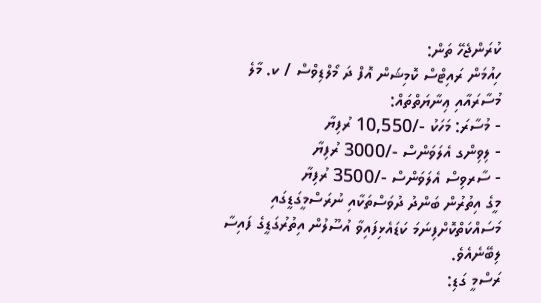ކުރަންޖެހޭ ތަން:
ހިއުމަން ރައިޓްސް ކޮމިޝަން އޮފް ދަ މޯލްޑިވްސް / ކ. މާލެ
މުސާރައާއި ޢިނާޔަތްތައް:
- މުސާރަ: މަހަކު -/10,550 ރުފިޔާ
- ލިވިންގ އެލަވަންސް -/3000 ރުފިޔާ
- ސާރވިސް އެލަވަންސް -/3500 ރުފިޔާ
މީގެ އިތުރުން ބަންދު ދުވަސްތަކާއި ނުރަސްމީގަޑީގައި މަސައްކަތްކޮށްފިނަމަ ކަޑައެޅިފައިވާ އުސޫލުން އިތުރުގަޑީގެ ފައިސާ ލިބޭނެއެވެ.
ރަސްމީ ގަޑި: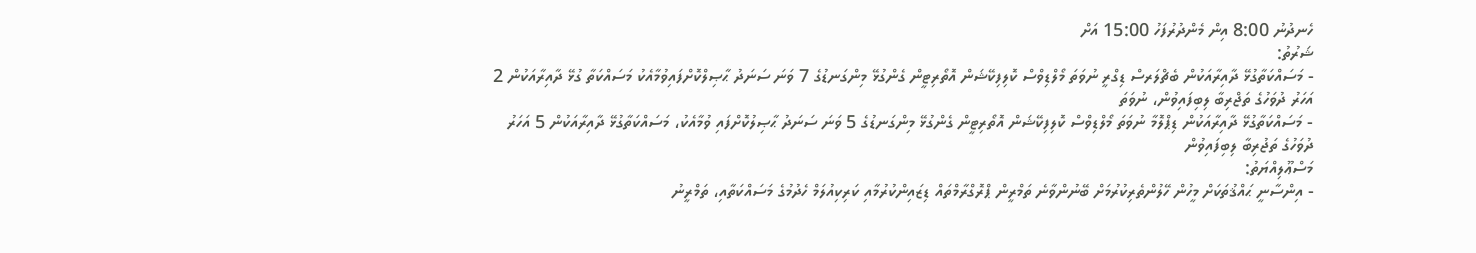ހެނދުނު 8:00 އިން މެންދުރުފަހު 15:00 އަށް
ޝަރުތު:
- މަސައްކަތާގުޅޭ ދާއިރާއަކުން ބެޗްލަރސް ޑިގްރީ ނުވަތަ މޯލްޑިވްސް ކޮލިފިކޭޝަން އޮތޯރިޓީން ގެންގުޅޭ މިންގަނޑުގެ 7 ވަނަ ސަނަދު ޙާޞިލްކޮށްފައިވުމާއެކު މަސައްކަތާ ގުޅޭ ދާއިރާއަކުން 2 އަހަރު ދުވަހުގެ ތަޖްރިބާ ލިބިފައިވުން، ނުވަތަ
- މަސައްކަތާގުޅޭ ދާއިރާއަކުން ޑިޕްލޮމާ ނުވަތަ މޯލްޑިވްސް ކޮލިފިކޭޝަން އޮތޯރިޓީން ގެންގުޅޭ މިންގަނޑުގެ 5 ވަނަ ސަނަދު ޙާޞިލުކޮށްފައި ވުމާއެކު، މަސައްކަތާގުޅޭ ދާއިރާއަކުން 5 އަހަރު ދުވަހުގެ ތަޖުރިބާ ލިބިފައިވުން
މަސްޢޫލިއްޔަތު:
- އިންސާނީ ޙައްޤުތަކަށް މީހުން ހޭލުންތެރިކުރުމަށް ބޭނުންވާނެ ތަމްރީން ޕްރޮގްރާމްތައް ޑިޒައިންކުރުމާއި ކަރިކިއުލަމް ހެދުމުގެ މަސައްކަތާއި، ތަމްރީނު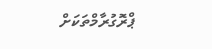ޕްރޮގުރާމްތަކަށް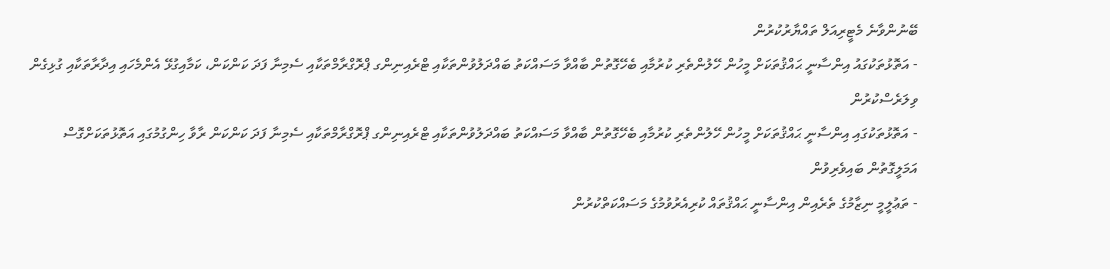ބޭނުންވާނެ މެޓީރިއަލް ތައްޔާރުކުރުން
- އަތޮޅުތަކުގައު އިންސާނީ ޙައްޤުތަކަށް މީހުން ހޭލުންތެރި ކުރުމާއި ބެހޭގޮތުން ބާއްވާ މަސައްކަތު ބައްދަލުވުންތަކާއި ޓްރެއިނިންގ ޕްރޮގްރާމްތަކާއި ސެމިނާ ފަދަ ކަންކަން، ކަމާއިގުޅޭ އެންމެހައި އިދާރާތަކާއި ގުޅިގެން ވިލަރެސްކުރުން
- އަތޮޅުތަކުގައި އިންސާނީ ޙައްޤުތަކަށް މީހުން ހޭލުންތެރި ކުރުމާއި ބެހޭގޮތުން ބާއްވާ މަސައްކަތު ބައްދަލުވުންތަކާއި ޓްރެއިނިންގ ޕްރޮގްރާމްތަކާއި ސެމިނާ ފަދަ ކަންކަން ރާވާ ހިންގުމުގައި އަތޮޅުތަކަށްގޮސް އަމަލީގޮތުން ބައިވެރިވުން
- ތަޢުލީމީ ނިޒާމުގެ ތެރެއިން އިންސާނީ ޙައްޤުތައް ކުރިއެރުވުމުގެ މަސައްކަތްކުރުން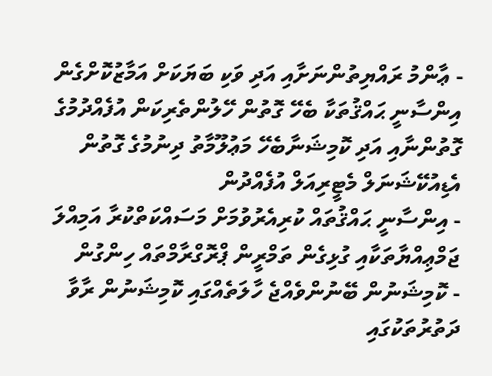- ޢާންމު ރައްޔިތުންނަށާއި އަދި ވަކި ބަޔަކަށް އަމާޒުކޮށްގެން އިންސާނީ ޙައްޤުތަކާ ބެހޭ ގޮތުން ހޭލުންތެރިކަން އުފެއްދުމުގެ ގޮތުންނާއި އަދި ކޮމިޝަނާބެހޭ މަޢުލޫމާތު ދިނުމުގެ ގޮތުން އެޑިއުކޭޝަނަލް މެޓީރިއަލް އުފެއްދުން
- އިންސާނީ ޙައްޤުތައް ކުރިއެރުވުމަށް މަސައްކަތްކުރާ އަމިއްލަ ޖަމްޢިއްޔާތަކާއި ގުޅިގެން ތަމްރީން ޕްރޮގްރާމްތައް ހިންގުން
- ކޮމިޝަނުން ބޭނުންވެއްޖެ ހާލަތެއްގައި ކޮމިޝަނުން ރާވާ ދަތުރުތަކުގައި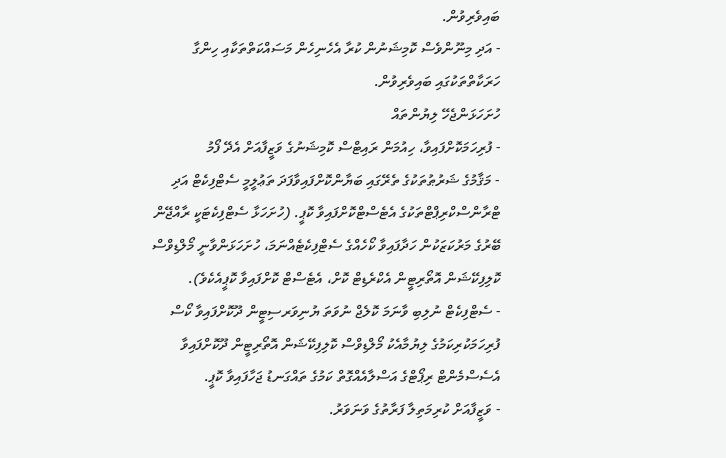ބައިވެރިވުން.
- އަދި މިނޫންވެސް ކޮމިޝަނުން ކުރާ އެހެނިހެން މަސައްކަތްތަކާއި ހިންގާ ހަރަކާތްތަކުގައި ބައިވެރިވުން.
ހުށަހަޅަންޖެހޭ ލިޔުންތައް
- ފުރިހަމަކޮށްފައިވާ، ހިއުމަން ރައިޓްސް ކޮމިޝަނުގެ ވަޒީފާއަށް އެދޭ ފޯމު
- މަޤާމުގެ ޝަރުޠުތަކުގެ ތެރޭގައި ބަޔާންކޮށްފައިވާފަދަ ތަޢުލީމީ ސެޓްފިކެޓް އަދި ޓްރާންސްކްރިޕްޓްތަކުގެ އެޓެސްޓްކޮށްފައިވާ ކޮޕީ. (ހުށަހަޅާ ސެޓްފިކެޓަކީ ރާއްޖޭން ބޭރުގެ މަރުކަޒަކުން ހަދާފައިވާ ކޯހެއްގެ ސެޓްފިކެޓެއްނަމަ، ހުށަހަޅަންވާނީ މޯލްޑިވްސް ކޮލިފިކޭޝަން އޮތޯރިޓީން އެކްރެޑިޓް ކޮށް، އެޓެސްޓް ކޮށްފައިވާ ކޮޕީއެކެވެ).
- ސެޓްފިކެޓް ނުލިބި ވާނަމަ ކޮލެޖް ނުވަތަ ޔުނިވަރސިޓީން ދޫކޮށްފައިވާ ކޯސް ފުރިހަމަކުރިކަމުގެ ލިޔުމާއެކު މޯލްޑިވްސް ކޮލިފިކޭޝަން އޮތޯރިޓީން ދޫކޮށްފައިވާ އެސެސްމެންޓް ރިޕޯޓްގެ އަސްލާއެއްގޮތް ކަމުގެ ތައްގަނޑު ޖަހާފައިވާ ކޮޕީ.
- ވަޒީފާއަށް ކުރިމަތިލާ ފަރާތުގެ ވަނަވަރު.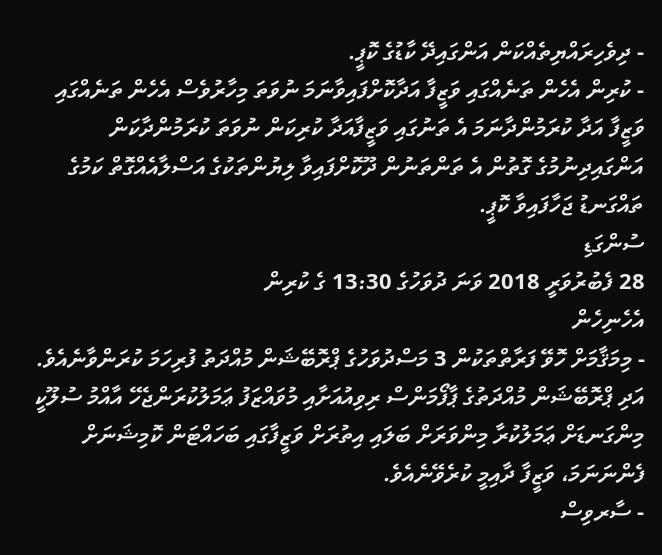- ދިވެހިރައްޔިތެއްކަން އަންގައިދޭ ކާޑުގެ ކޮޕީ.
- ކުރިން އެހެން ތަނެއްގައި ވަޒީފާ އަދާކޮށްފައިވާނަމަ ނުވަތަ މިހާރުވެސް އެހެން ތަނެއްގައި ވަޒީފާ އަދާ ކުރަމުންދާނަމަ އެ ތަނުގައި ވަޒީފާއަދާ ކުރިކަން ނުވަތަ ކުރަމުންދާކަން އަންގައިދިނުމުގެ ގޮތުން އެ ތަންތަނުން ދޫކޮށްފައިވާ ލިޔުންތަކުގެ އަސްލާއެއްގޮތް ކަމުގެ ތައްގަނޑު ޖަހާފައިވާ ކޮޕީ.
ސުންގަޑި
28 ފެބުރުވަރީ 2018 ވަނަ ދުވަހުގެ 13:30 ގެ ކުރިން
އެހެނިހެން
- މިމަޤާމަށް ހޮވޭ ފަރާތްތަކުން 3 މަސްދުވަހުގެ ޕްރޮބޭޝަން މުއްދަތު ފުރިހަމަ ކުރަންވާނެއެވެ. އަދި ޕްރޮބޭޝަން މުއްދަތުގެ ޕާފޯމަންސް ރިވިއުއަށާއި މުވައްޒަފު ޢަމަލުކުރަންޖެހޭ އާއްމު ސުލޫކީ މިންގަނޑަށް ޢަމަލުކުރާ މިންވަރަށް ބަލައި އިތުރަށް ވަޒީފާގައި ބަހައްޓަން ކޮމިޝަނަށް ފެންނަނަމަ، ވަޒީފާ ދާއިމީ ކުރެވޭނެއެވެ.
- ސާރވިސް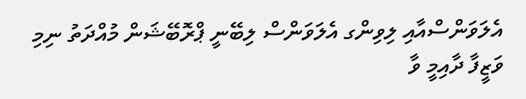އެލަވަންސްއާއި ލިވިންގ އެލަވަންސް ލިބޭނީ ޕްރޮބޭޝަން މުއްދަތު ނިމި ވަޒީފާ ދާއިމީ ވާ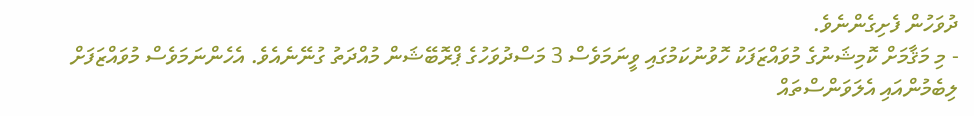ދުވަހުން ފެށިގެންނެވެ.
- މި މަޤާމަށް ކޮމިޝަނުގެ މުވައްޒަފަކު ހޮވުނުކަމުގައި ވީނަމަވެސް 3 މަސްދުވަހުގެ ޕްރޮބޭޝަން މުއްދަތު ގުނޭނެއެވެ. އެހެންނަމަވެސް މުވައްޒަފަށް ލިބެމުންއައި އެލަވަންސްތައް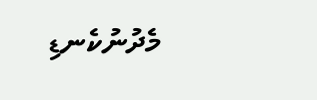މެދުނުކެނޑި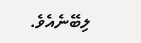ލިބޭނެއެވެ.